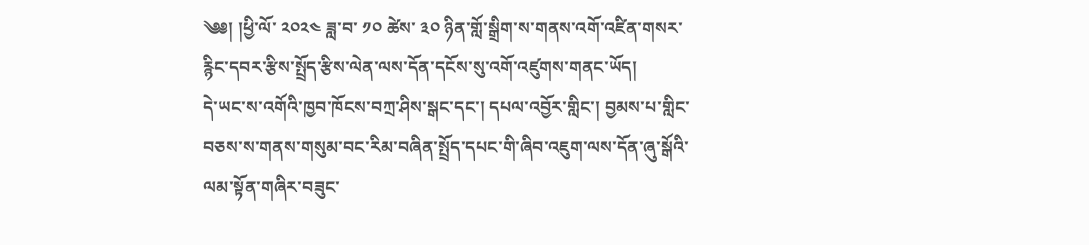༄༅། །ཕྱི་ལོ་ ༢༠༢༤ ཟླ་བ་ ༡༠ ཚེས་ ༣༠ ཉིན་གློ་སྒྲིག་ས་གནས་འགོ་འཛིན་གསར་རྙིང་དབར་རྩིས་སྤྲོད་རྩིས་ལེན་ལས་དོན་དངོས་སུ་འགོ་འཛུགས་གནང་ཡོད།
དེ་ཡང་ས་འགོའི་ཁྱབ་ཁོངས་བཀྲ་ཤིས་སྒང་དང་། དཔལ་འབྱོར་གླིང་། བྱམས་པ་གླིང་བཅས་ས་གནས་གསུམ་བང་རིམ་བཞིན་སྤྲོད་དཔང་གི་ཞིབ་འཇུག་ལས་དོན་ཞུ་སྒོའི་ལམ་སྟོན་གཞིར་བཟུང་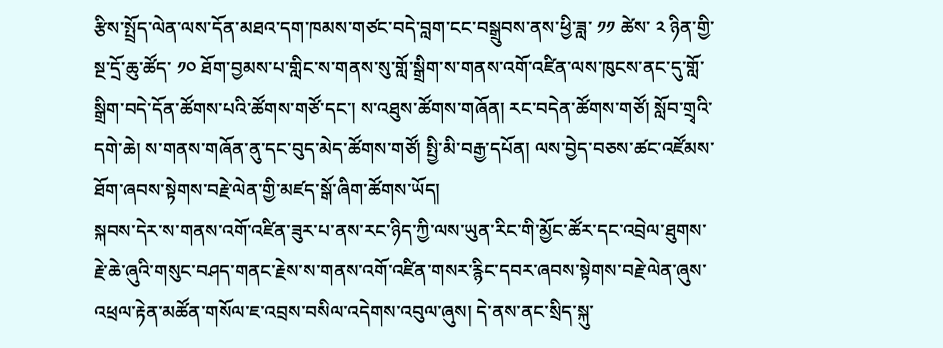རྩིས་སྤྲོད་ལེན་ལས་དོན་མཐའ་དག་ཁམས་གཙང་བདེ་བླག་ངང་བསྒྲུབས་ནས་ཕྱི་ཟླ་ ༡༡ ཚེས་ ༢ ཉིན་གྱི་སྔ་དྲོ་ཆུ་ཚོད་ ༡༠ ཐོག་བྱམས་པ་གླིང་ས་གནས་སུ་གློ་སྒྲིག་ས་གནས་འགོ་འཛིན་ལས་ཁུངས་ནང་དུ་གློ་སྒྲིག་བདེ་དོན་ཚོགས་པའི་ཚོགས་གཙོ་དང་། ས་འཐུས་ཚོགས་གཞོན། རང་བདེན་ཚོགས་གཙོ། སློབ་གྲྭའི་དགེ་ཆེ། ས་གནས་གཞོན་ནུ་དང་བུད་མེད་ཚོགས་གཙོ། སྤྱི་མི་བརྒྱ་དཔོན། ལས་བྱེད་བཅས་ཚང་འཛོམས་ཐོག་ཞབས་སྟེགས་བརྗེ་ལེན་གྱི་མཛད་སྒོ་ཞིག་ཚོགས་ཡོད།
སྐབས་དེར་ས་གནས་འགོ་འཛིན་ཟུར་པ་ནས་རང་ཉིད་ཀྱི་ལས་ཡུན་རིང་གི་མྱོང་ཚོར་དང་འབྲེལ་ཐུགས་རྗེ་ཆེ་ཞུའི་གསུང་བཤད་གནང་རྗེས་ས་གནས་འགོ་འཛིན་གསར་རྙིང་དབར་ཞབས་སྟེགས་བརྗེ་ལེན་ཞུས་འཕྲལ་རྟེན་མཚོན་གསོལ་ཇ་འབྲས་བསིལ་འདེགས་འབུལ་ཞུས། དེ་ནས་ནང་སྲིད་སྐུ་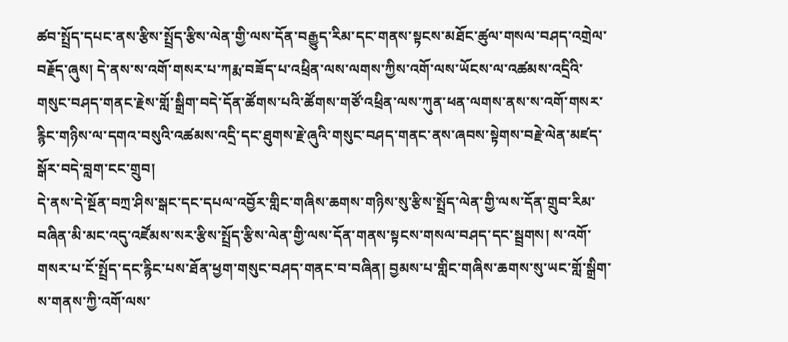ཚབ་སྤྲོད་དཔང་ནས་རྩིས་སྤྲོད་རྩིས་ལེན་གྱི་ལས་དོན་བརྒྱུད་རིམ་དང་གནས་སྟངས་མཐོང་ཚུལ་གསལ་བཤད་འགྲེལ་བརྗོད་ཞུས། དེ་ནས་ས་འགོ་གསར་པ་ཀརྨ་བཟོད་པ་འཕྲིན་ལས་ལགས་ཀྱིས་འགོ་ལས་ཡོངས་ལ་འཚམས་འདྲིའི་གསུང་བཤད་གནང་རྗེས་གློ་སྒྲིག་བདེ་དོན་ཚོགས་པའི་ཚོགས་གཙོ་འཕྲིན་ལས་ཀུན་ཕན་ལགས་ནས་ས་འགོ་གསར་རྙིང་གཉིས་ལ་དགའ་བསུའི་འཚམས་འདྲི་དང་ཐུགས་རྗེ་ཞུའི་གསུང་བཤད་གནང་ནས་ཞབས་སྟེགས་བརྗེ་ལེན་མཛད་སྒོར་བདེ་བླག་ངང་གྲུབ།
དེ་ནས་དེ་སྔོན་བཀྲ་ཤིས་སྒང་དང་དཔལ་འབྱོར་གླིང་གཞིས་ཆགས་གཉིས་སུ་རྩིས་སྤྲོད་ལེན་གྱི་ལས་དོན་གྲུབ་རིམ་བཞིན་མི་མང་འདུ་འཛོམས་སར་རྩིས་སྤྲོད་རྩིས་ལེན་གྱི་ལས་དོན་གནས་སྟངས་གསལ་བཤད་དང་སྦྲགས། ས་འགོ་གསར་པ་ངོ་སྤྲོད་དང་རྙིང་པས་ཐོན་ཕྱག་གསུང་བཤད་གནང་བ་བཞིན། བྱམས་པ་གླིང་གཞིས་ཆགས་སུ་ཡང་གློ་སྒྲིག་ས་གནས་ཀྱི་འགོ་ལས་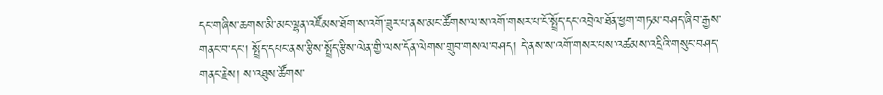དང་གཞིས་ཆགས་མི་མང་ལྷན་འཛོམས་ཐོག་ས་འགོ་ཟུར་པ་ནས་མང་ཚོགས་ལ་ས་འགོ་གསར་པ་ངོ་སྤྲོད་དང་འབྲེལ་ཐོན་ཕྱག་གཏམ་བཤད་ཞིབ་རྒྱས་གནང་བ་དང་། སྤྲོད་དཔང་ནས་རྩིས་སྤྲོད་རྩིས་ལེན་གྱི་ལས་དོན་ལེགས་གྲུབ་གསལ་བཤད། དེ་ནས་ས་འགོ་གསར་པས་འཚམས་འདྲིའི་གསུང་བཤད་གནང་རྗེས། ས་འཐུས་ཚོགས་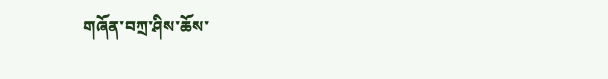གཞོན་བཀྲ་ཤིས་ཆོས་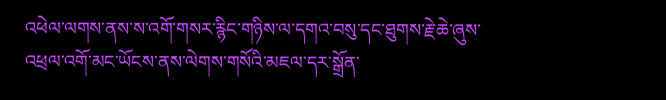འཕེལ་ལགས་ནས་ས་འགོ་གསར་རྙིང་གཉིས་ལ་དགའ་བསུ་དང་ཐུགས་རྗེ་ཆེ་ཞུས་འཕྲལ་འགོ་མང་ཡོངས་ནས་ལེགས་གསོའི་མཇལ་དར་སྒྲོན་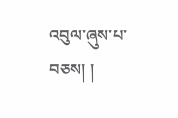འབུལ་ཞུས་པ་བཅས། །